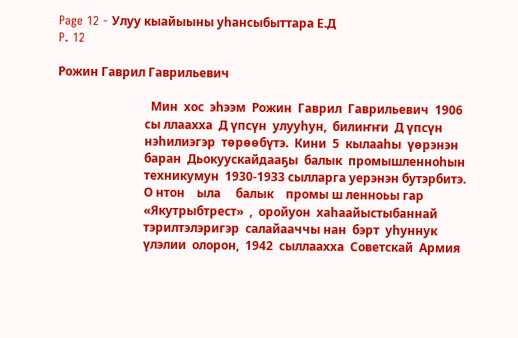Page 12 - Улуу кыайыыны уһансыбыттара Е.Д
P. 12

Рожин Гаврил Гаврильевич

                               Мин  хос  эһээм  Рожин  Гаврил  Гаврильевич  1906
                             сы ллаахха  Д үпсүн  улууһун,  билиҥҥи  Д үпсүн
                             нэһилиэгэр  төрөөбүтэ.  Кини  5  кылааһы  үөрэнэн
                             баран  Дьокуускайдааҕы  балык  промышленноһын
                             техникумун  1930-1933 сылларга уерэнэн бутэрбитэ.
                             О нтон    ыла     балык    промы ш ленноьы гар
                             «Якутрыбтрест»  ,  оройуон  хаһаайыстыбаннай
                             тэрилтэлэригэр  салайааччы нан  бэрт  уһуннук
                             үлэлии  олорон,  1942  сыллаахха  Советскай  Армия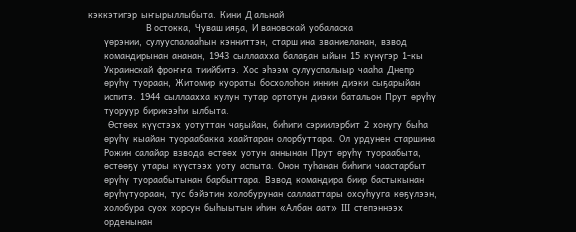кэккэтигэр  ыҥырыллыбыта.  Кини  Д альнай
                             В остокка,  Чуваш ияҕа,  И вановскай  уобаласка
        үөрэнии,  сулууспалааһын  кэнниттэн,  старш ина  званиеланан,  взвод
        командирынан  ананан,  1943  сыллаахха  балаҕан  ыйын  15  күнүгэр  1-кы
        Украинскай  фроҥҥа  тиийбитэ.  Хос  эһээм  сулууспалыыр  чааһа  Днепр
        өрүһү  туораан,  Житомир  куораты  босхолоһон  иннин  диэки  сыҕарыйан
        испитэ.  1944  сыллаахха  кулун  тутар  ортотун  диэки  батальон  Прут  өрүһү
        туоруур  бирикээһи  ылбыта.
          Өстөөх  күүстээх  уотуттан  чаҕыйан,  биһиги  сэриилэрбит  2  хонугу  быһа
        өрүһү  кыайан  туораабакка  хаайтаран  олорбуттара.  Ол  урдунен  старшина
        Рожин  салайар  взвода  өстөөх  уотун  аннынан  Прут  өрүһү  туораабыта,
        өстөөҕү  утары  күүстээх  уоту  аспыта.  Онон  туһанан  биһиги  чаастарбыт
        өрүһү  туораабытынан  барбыттара.  Взвод  командира  биир  бастыкынан
        өрүһүтуораан,  тус  бэйэтин  холобурунан  саллааттары  охсуһууга  көҕүлээн,
        холобура  суох  хорсун  быһыытын  иһин  «Албан  аат»  III  степэннээх
        орденынан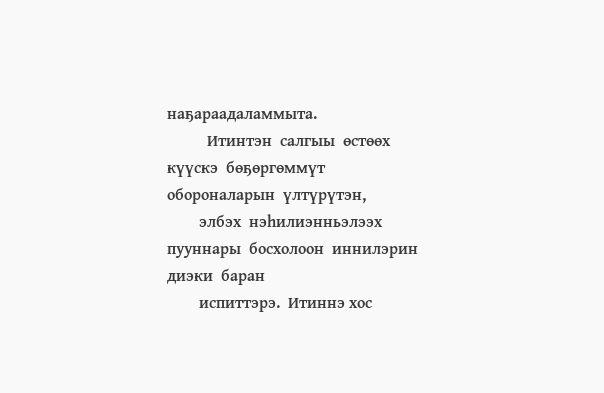наҕараадаламмыта.
          Итинтэн  салгыы  өстөөх  күүскэ  бөҕөргөммүт  обороналарын  үлтүрүтэн,
        элбэх  нэһилиэнньэлээх  пууннары  босхолоон  иннилэрин  диэки  баран
        испиттэрэ.  Итиннэ хос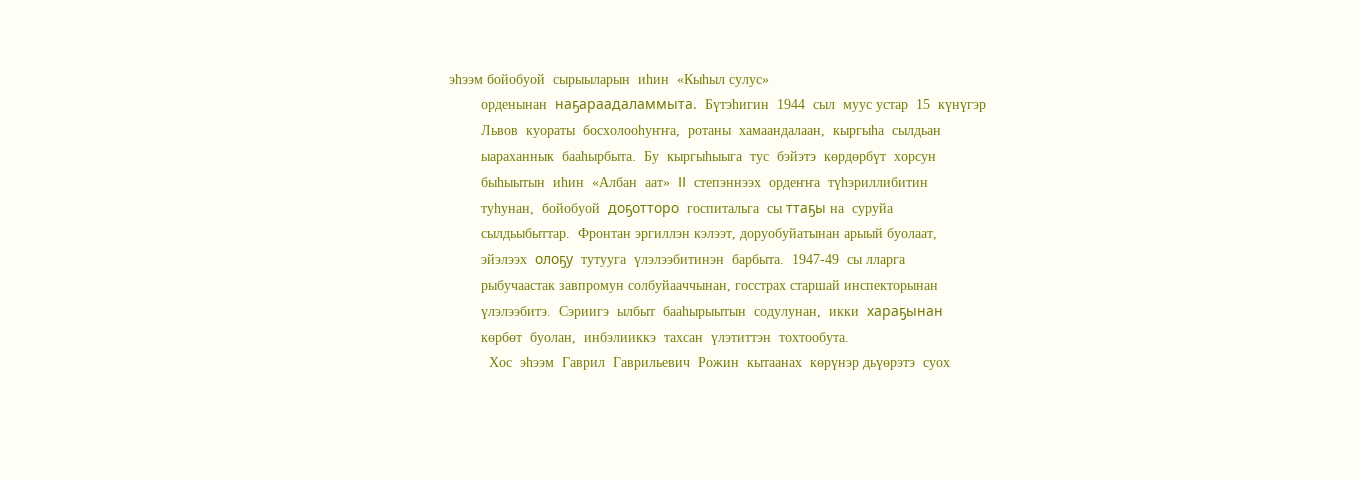эһээм бойобуой  сырыыларын  иһин  «Кыһыл сулус»
        орденынан  наҕараадаламмыта.  Бүтэһигин  1944  сыл  муус устар  15  күнүгэр
        Львов  куораты  босхолооһуҥҥа,  ротаны  хамаандалаан,  кыргыһа  сылдьан
        ыараханнык  бааһырбыта.  Бу  кыргыһыыга  тус  бэйэтэ  көрдөрбүт  хорсун
        быһыытын  иһин  «Албан  аат»  II  степэннээх  ордеҥҥа  түһэриллибитин
        туһунан,  бойобуой  доҕотторо  госпитальга  сы ттаҕы на  суруйа
        сылдьыбыттар.  Фронтан эргиллэн кэлээт, доруобуйатынан арыый буолаат,
        эйэлээх  олоҕу  тутууга  үлэлээбитинэн  барбыта.  1947-49  сы лларга
        рыбучаастак завпромун солбуйааччынан, госстрах старшай инспекторынан
        үлэлээбитэ.  Сэриигэ  ылбыт  бааһырыытын  содулунан,  икки  хараҕынан
        көрбөт  буолан,  инбэлииккэ  тахсан  үлэтиттэн  тохтообута.
          Хос  эһээм  Гаврил  Гаврильевич  Рожин  кытаанах  көрүнэр дьүөрэтэ  суох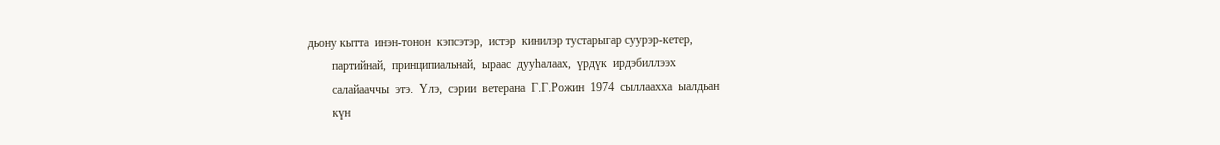дьону кытта  инэн-тонон  кэпсэтэр,  истэр  кинилэр тустарыгар суурэр-кетер,
        партийнай,  принципиальнай,  ыраас  дууһалаах,  үрдүк  ирдэбиллээх
        салайааччы  этэ.  Үлэ,  сэрии  ветерана  Г.Г.Рожин  1974  сыллаахха  ыалдьан
        күн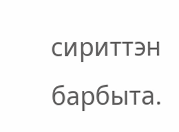сириттэн  барбыта.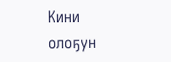Кини  олоҕун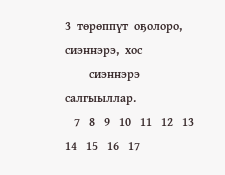3  төрөппүт  оҕолоро,  сиэннэрэ,  хос
        сиэннэрэ  салгыыллар.
   7   8   9   10   11   12   13   14   15   16   17